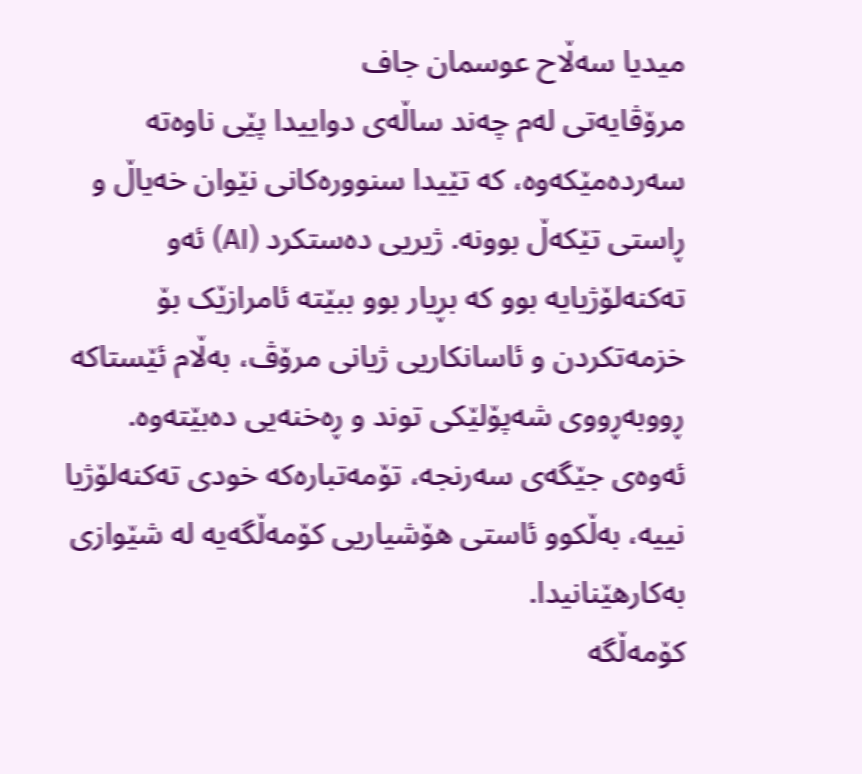میدیا سەڵاح عوسمان جاف
مرۆڤایەتی لەم چەند ساڵەی دواییدا پێی ناوەتە سەردەمێکەوە، کە تێیدا سنوورەکانی نێوان خەیاڵ و ڕاستی تێکەڵ بوونە. ژیریی دەستکرد (AI) ئەو تەکنەلۆژیایە بوو کە بڕیار بوو ببێتە ئامرازێک بۆ خزمەتکردن و ئاسانکاریی ژیانی مرۆڤ، بەڵام ئێستاکە ڕووبەڕووی شەپۆلێکی توند و ڕەخنەیی دەبێتەوە. ئەوەی جێگەی سەرنجە، تۆمەتبارەکە خودی تەکنەلۆژیا نییە، بەڵکوو ئاستی هۆشیاریی کۆمەڵگەیە لە شێوازی بەکارهێنانیدا.
کۆمەڵگە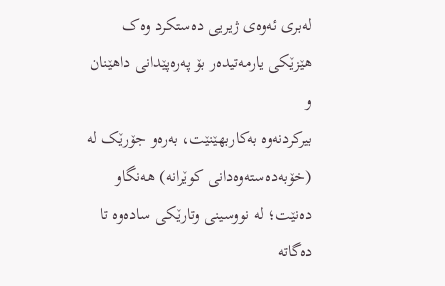لەبری ئەوەی ژیریی دەستکرد وەک هێزێکی یارمەتیدەر بۆ پەرەپێدانی داهێنان و
بیرکردنەوە بەکاربهێنێت، بەرەو جۆرێک لە (خۆبەدەستەوەدانی کوێرانە) هەنگاو دەنێت؛ لە نووسینی وتارێکی سادەوە تا دەگاتە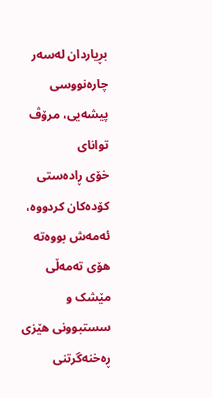بڕیاردان لەسەر چارەنووسی پیشەیی، مرۆڤ توانای
خۆی ڕادەستی کۆدەکان کردووە، ئەمەش بووەتە هۆی تەمەڵی مێشک و سستبوونی هێزی ڕەخنەگرتنی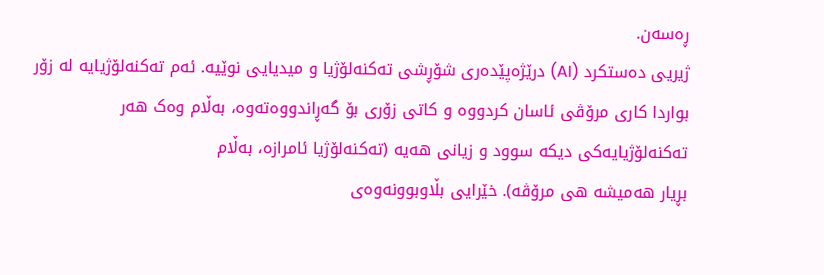ڕەسەن.
ژیریی دەستکرد (AI) درێژەپێدەری شۆڕشی تەکنەلۆژیا و میدیایی نوێیە. ئەم تەکنەلۆژیایە لە زۆر بواردا کاری مرۆڤی ئاسان کردووە و کاتی زۆری بۆ گەڕاندووەتەوە، بەڵام وەک هەر تەکنەلۆژیایەکی دیکە سوود و زیانی هەیە (تەکنەلۆژیا ئامرازە، بەڵام
بڕیار هەمیشە هی مرۆڤە). خێرایی بڵاوبوونەوەی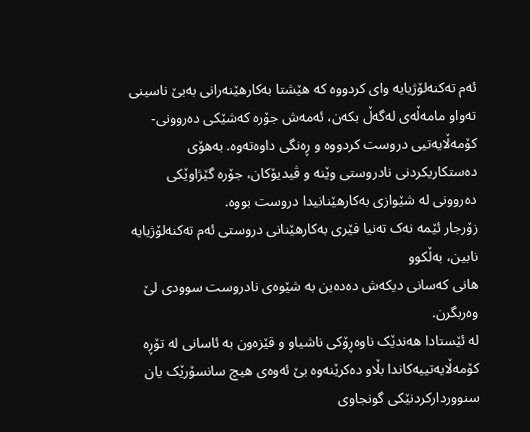ئەم تەکنەلۆژیایە وای کردووە کە هێشتا بەکارهێنەرانی بەبێ ناسینی تەواو مامەڵەی لەگەڵ بکەن، ئەمەش جۆرە کەشێکی دەروونی-کۆمەڵایەتیی دروست کردووە و ڕەنگی داوەتەوە. بەهۆی دەستکاریکردنی نادروستی وێنە و ڤیدیۆکان، جۆرە گێژاوێکی دەروونی لە شێوازی بەکارهێنانیدا دروست بووە.
زۆرجار ئێمە نەک تەنیا فێری بەکارهێنانی دروستی ئەم تەکنەلۆژیایە نابین، بەڵکوو
هانی کەسانی دیکەش دەدەین بە شێوەی نادروست سوودی لێ وەربگرن.
لە ئێستادا هەندێک ناوەڕۆکی ناشیاو و قێزەون بە ئاسانی لە تۆڕە کۆمەڵایەتییەکاندا بڵاو دەکرێنەوە بێ ئەوەی هیچ سانسۆرێک یان سنووردارکردنێکی گونجاوی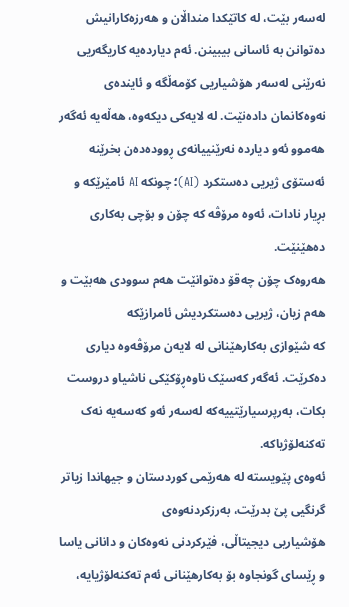لەسەر بێت، لە کاتێکدا منداڵان و هەرزەکارانیش دەتوانن بە ئاسانی بیبینن. ئەم دیاردەیە کاریگەریی نەرێنی لەسەر هۆشیاریی کۆمەڵگە و ئایندەی نەوەکانمان دادەنێت. لە لایەکی دیکەوە، هەڵەیە ئەگەر هەموو ئەو دیاردە نەرێنییانەی ڕوودەدەن بخرێنە ئەستۆی ژیریی دەستکرد (AI)؛ چونکە AI ئامێرێکە و بڕیار نادات، ئەوە مرۆڤە کە چۆن و بۆچی بەکاری دەهێنێت.
هەروەک چۆن چەقۆ دەتوانێت هەم سوودی هەبێت و هەم زیان، ژیریی دەستکردیش ئامرازێکە
کە شێوازی بەکارهێنانی لە لایەن مرۆڤەوە دیاری دەکرێت. ئەگەر کەسێک ناوەڕۆکێکی ناشیاو دروست بکات، بەرپرسیارێتییەکە لەسەر ئەو کەسەیە نەک تەکنەلۆژیاکە.
ئەوەی پێویستە لە هەرێمی کوردستان و جیهاندا زیاتر گرنگیی پێ بدرێت، بەرزکردنەوەی
هۆشیاریی دیجیتاڵی، فێرکردنی نەوەکان و دانانی یاسا و ڕێسای گونجاوە بۆ بەکارهێنانی ئەم تەکنەلۆژیایە،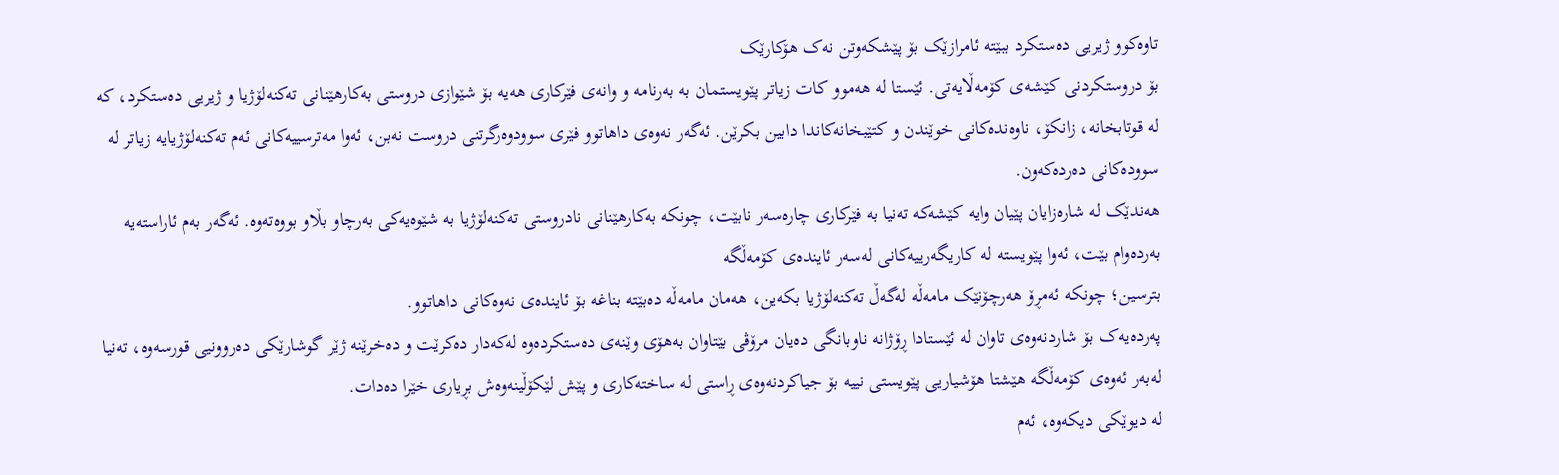تاوەکوو ژیریی دەستکرد ببێتە ئامرازێک بۆ پێشکەوتن نەک هۆکارێک
بۆ دروستکردنی کێشەی کۆمەڵایەتی. ئێستا لە هەموو کات زیاتر پێویستمان بە بەرنامە و وانەی فێرکاری هەیە بۆ شێوازی دروستی بەکارهێنانی تەکنەلۆژیا و ژیریی دەستکرد، کە لە قوتابخانە، زانکۆ، ناوەندەکانی خوێندن و کتێبخانەکاندا دابین بکرێن. ئەگەر نەوەی داهاتوو فێری سوودوەرگرتنی دروست نەبن، ئەوا مەترسییەکانی ئەم تەکنەلۆژیایە زیاتر لە سوودەکانی دەردەکەون.
هەندێک لە شارەزایان پێیان وایە کێشەکە تەنیا بە فێرکاری چارەسەر نابێت، چونکە بەکارهێنانی نادروستی تەکنەلۆژیا بە شێوەیەکی بەرچاو بڵاو بووەتەوە. ئەگەر بەم ئاراستەیە بەردەوام بێت، ئەوا پێویستە لە کاریگەرییەکانی لەسەر ئایندەی کۆمەڵگە
بترسین؛ چونکە ئەمڕۆ هەرچۆنێک مامەڵە لەگەڵ تەکنەلۆژیا بکەین، هەمان مامەڵە دەبێتە بناغە بۆ ئایندەی نەوەکانی داهاتوو.
پەردەیەک بۆ شاردنەوەی تاوان لە ئێستادا ڕۆژانە ناوبانگی دەیان مرۆڤی بێتاوان بەهۆی وێنەی دەستکردەوە لەکەدار دەکرێت و دەخرێنە ژێر گوشارێکی دەروونیی قورسەوە، تەنیا لەبەر ئەوەی کۆمەڵگە هێشتا هۆشیاریی پێویستی نییە بۆ جیاکردنەوەی ڕاستی لە ساختەکاری و پێش لێکۆڵینەوەش بڕیاری خێرا دەدات.
لە دیوێکی دیکەوە، ئەم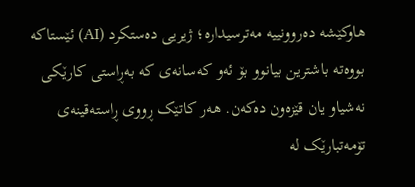هاوکێشە دەروونییە مەترسیدارە؛ ژیریی دەستکرد (AI) ئێستاکە بووەتە باشترین بیانوو بۆ ئەو کەسانەی کە بەڕاستی کارێکی نەشیاو یان قێزەون دەکەن. هەر کاتێک ڕووی ڕاستەقینەی تۆمەتبارێک لە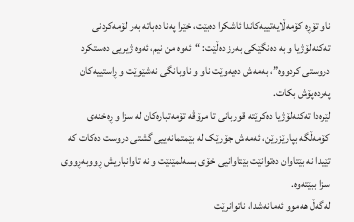ناو تۆڕە کۆمەڵایەتییەکاندا ئاشکرا دەبێت، خێرا پەنا دەباتە بەر لۆمەکردنی تەکنەلۆژیا و بە دەنگێکی بەرز دەڵێت: “ئەوە من نیم، ئەوە ژیریی دەستکرد دروستی کردووە”، بەمەش دەیەوێت ناو و ناوبانگی نەشێوێت و ڕاستییەکان پەردەپۆش بکات.
لێرەدا تەکنەلۆژیا دەکرێتە قوربانی تا مرۆڤە تۆمەتبارەکان لە سزا و ڕەخنەی کۆمەڵگە بپارێزرێن، ئەمەش جۆرێک لە بێمتمانەییی گشتی دروست دەکات کە تێیدا نە بێتاوان دەتوانێت بێتاوانیی خۆی بسەلمێنێت و نە تاوانباریش ڕووبەڕووی سزا ببێتەوە.
لەگەڵ هەموو ئەمانەشدا، ناتوانرێت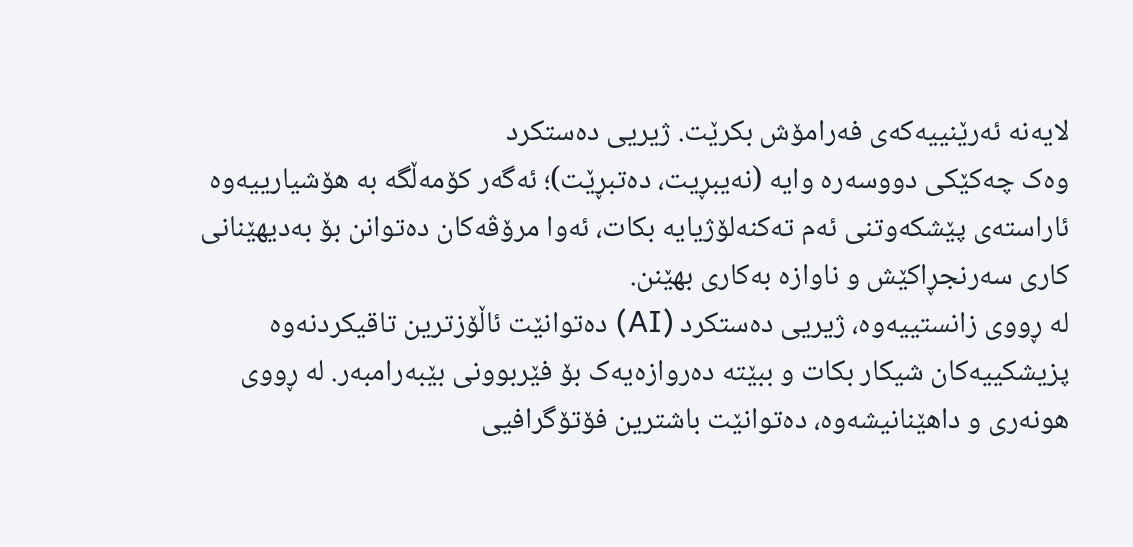لایەنە ئەرێنییەکەی فەرامۆش بکرێت. ژیریی دەستکرد
وەک چەکێکی دووسەرە وایە (نەیبڕیت، دەتبڕێت)؛ ئەگەر کۆمەڵگە بە هۆشیارییەوە ئاراستەی پێشکەوتنی ئەم تەکنەلۆژیایە بکات، ئەوا مرۆڤەکان دەتوانن بۆ بەدیهێنانی کاری سەرنجڕاکێش و ناوازە بەکاری بهێنن.
لە ڕووی زانستییەوە، ژیریی دەستکرد (AI) دەتوانێت ئاڵۆزترین تاقیکردنەوە پزیشکییەکان شیکار بکات و ببێتە دەروازەیەک بۆ فێربوونی بێبەرامبەر. لە ڕووی هونەری و داهێنانیشەوە، دەتوانێت باشترین فۆتۆگرافیی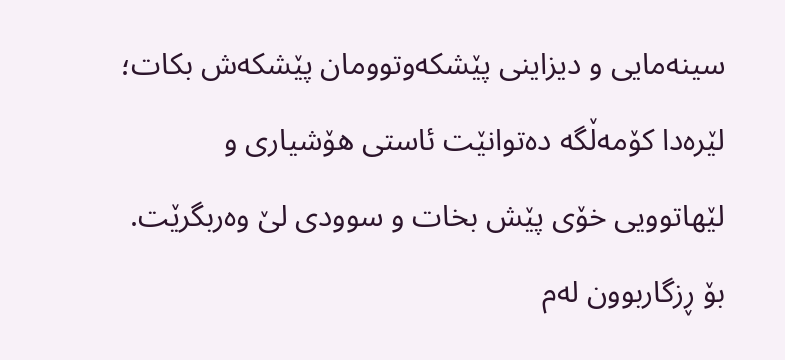سینەمایی و دیزاینی پێشکەوتوومان پێشکەش بکات؛ لێرەدا کۆمەڵگە دەتوانێت ئاستی هۆشیاری و لێهاتوویی خۆی پێش بخات و سوودی لێ وەربگرێت.
بۆ ڕزگاربوون لەم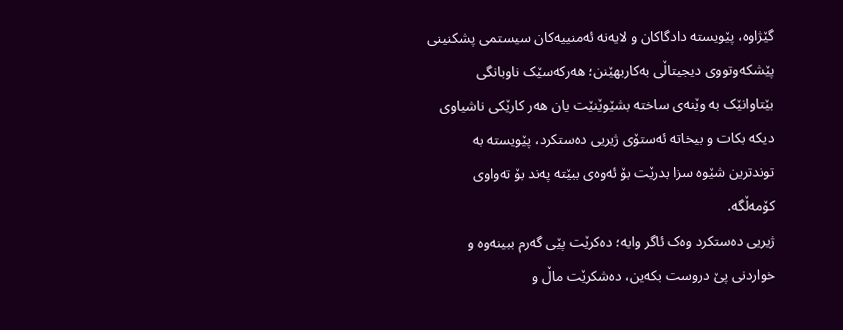گێژاوە، پێویستە دادگاکان و لایەنە ئەمنییەکان سیستمی پشکنینی پێشکەوتووی دیجیتاڵی بەکاربهێنن؛ هەرکەسێک ناوبانگی بێتاوانێک بە وێنەی ساختە بشێوێنێت یان هەر کارێکی ناشیاوی دیکە بکات و بیخاتە ئەستۆی ژیریی دەستکرد، پێویستە بە توندترین شێوە سزا بدرێت بۆ ئەوەی ببێتە پەند بۆ تەواوی کۆمەڵگە.
ژیریی دەستکرد وەک ئاگر وایە؛ دەکرێت پێی گەرم ببینەوە و خواردنی پێ دروست بکەین، دەشکرێت ماڵ و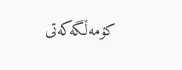کۆمەڵگەکەتی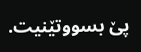پێ بسووتێنیت.